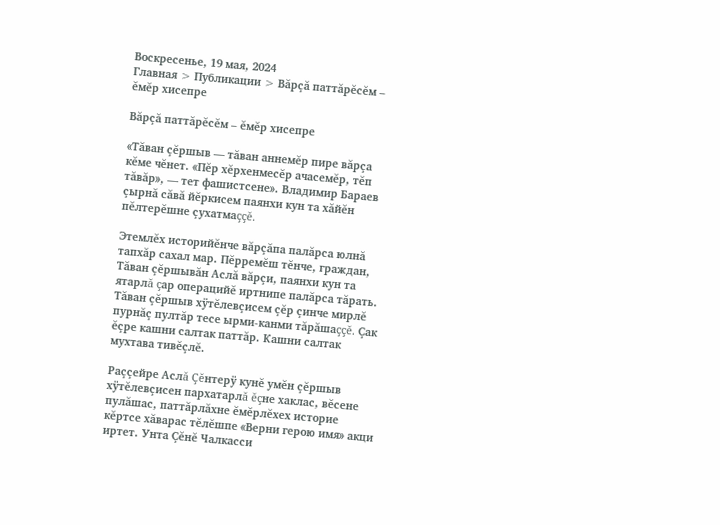Воскресенье, 19 мая, 2024
Главная > Публикации > Вăрçă паттăрĕсĕм – ĕмĕр хисепре

Вăрçă паттăрĕсĕм – ĕмĕр хисепре

«Тăван çĕршыв — тăван аннемĕр пире вăрçа кĕме чĕнет. «Пĕр хĕрхенмесĕр ачасемĕр, тĕп тăвăр», — тет фашистсене». Владимир Бараев çырнă сăвă йĕркисем паянхи кун та хăйĕн пĕлтерĕшне çухатмаççĕ.

Этемлĕх историйĕнче вăрçăпа палăрса юлнă тапхăр сахал мар. Пĕрремĕш тĕнче, граждан, Тăван çĕршывăн Аслă вăрçи, паянхи кун та ятарлă çар операцийĕ иртнипе палăрса тăрать. Тăван çĕршыв хÿтĕлевçисем çĕр çинче мирлĕ пурнăç пултăр тесе ырми-канми тăрăшаççĕ. Çак ĕçре кашни салтак паттăр. Кашни салтак мухтава тивĕçлĕ.

Раççейре Аслă Çĕнтерÿ кунĕ умĕн çĕршыв хÿтĕлевçисен пархатарлă ĕçне хаклас, вĕсене пулăшас, паттăрлăхне ĕмĕрлĕхех историе кĕртсе хăварас тĕлĕшпе «Верни герою имя» акци иртет. Унта Çĕнĕ Чалкасси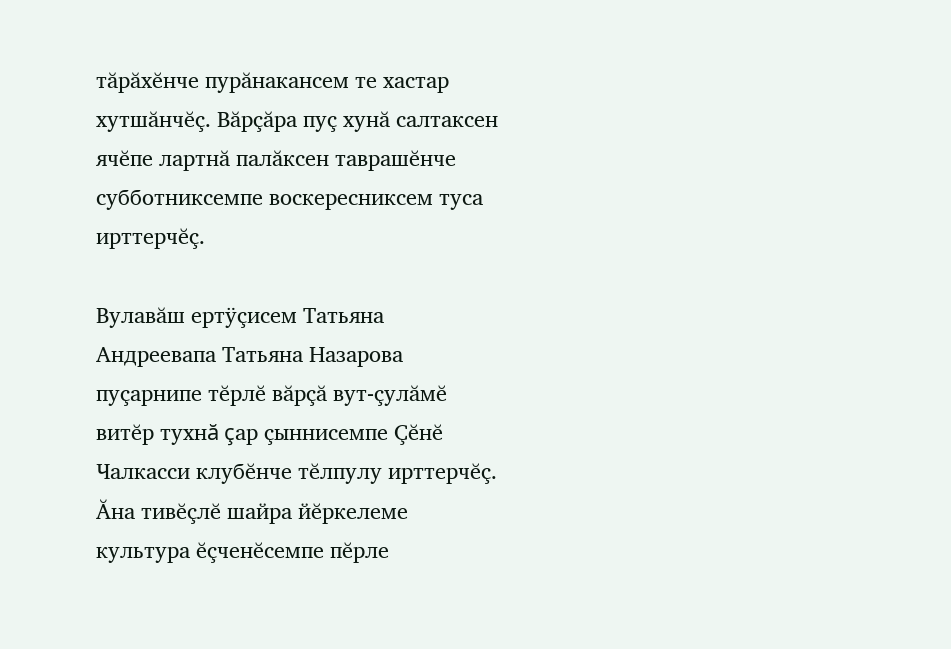тăрăхĕнче пурăнакансем те хастар хутшăнчĕç. Вăрçăра пуç хунă салтаксен ячĕпе лартнă палăксен таврашĕнче субботниксемпе воскересниксем туса ирттерчĕç.

Вулавăш ертÿçисем Татьяна Андреевапа Татьяна Назарова пуçарнипе тĕрлĕ вăрçă вут-çулăмĕ витĕр тухнă çар çыннисемпе Çĕнĕ Чалкасси клубĕнче тĕлпулу ирттерчĕç. Ăна тивĕçлĕ шайра йĕркелеме культура ĕçченĕсемпе пĕрле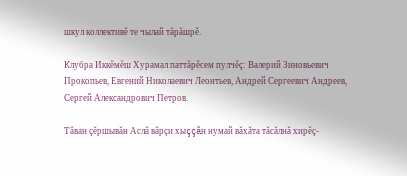шкул коллективĕ те чылай тăрăшрĕ.

Клубра Иккĕмĕш Хурамал паттăрĕсем пулчĕç: Валерий Зиновьевич Прокопьев, Евгений Николаевич Леонтьев, Андрей Сергеевич Андреев, Сергей Александрович Петров.

Тăван çĕршывăн Аслă вăрçи хыççăн нумай вăхăта тăсăлнă хирĕç-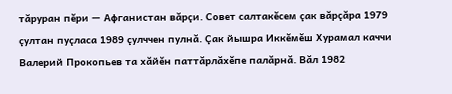тăруран пĕри — Афганистан вăрçи. Совет салтакĕсем çак вăрçăра 1979 çултан пуçласа 1989 çулччен пулнă. Çак йышра Иккĕмĕш Хурамал каччи Валерий Прокопьев та хăйĕн паттăрлăхĕпе палăрнă. Вăл 1982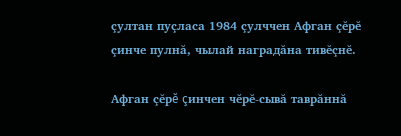çултан пуçласа 1984 çулччен Афган çĕрĕ çинче пулнă, чылай наградăна тивĕçнĕ.

Афган çĕрĕ çинчен чĕрĕ-сывă таврăннă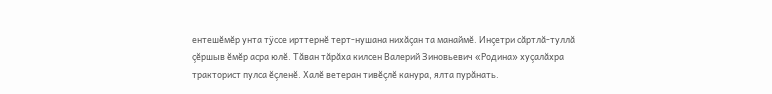ентешĕмĕр унта тÿссе ирттернĕ терт-нушана нихăçан та манаймĕ. Инçетри сăртлă-туллă çĕршыв ĕмĕр асра юлĕ. Тăван тăрăха килсен Валерий Зиновьевич «Родина» хуçалăхра тракторист пулса ĕçленĕ. Халĕ ветеран тивĕçлĕ канура, ялта пурăнать.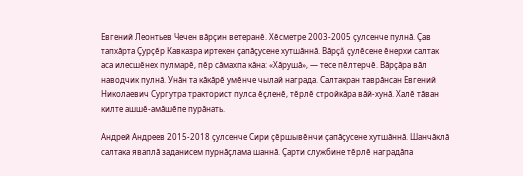Евгений Леонтьев Чечен вăрçин ветеранĕ. Хĕсметре 2003-2005 çулсенче пулнă. Çав тапхăрта Çурçĕр Кавказра иртекен çапăçусене хутшăннă. Вăрçă çулĕсене ĕнерхи салтак аса илесшĕнех пулмарĕ, пĕр сăмахпа кăна: «Хăрушă», — тесе пĕлтерчĕ. Вăрçăра вăл наводчик пулнă. Унăн та кăкăрĕ умĕнче чылай награда. Салтакран таврăнсан Евгений Николаевич Сургутра тракторист пулса ĕçленĕ, тĕрлĕ стройкăра вăй-хунă. Халĕ тăван килте ашшĕ-амăшĕпе пурăнать.

Андрей Андреев 2015-2018 çулсенче Сири çĕршывĕнчи çапăçусене хутшăннă. Шанчăклă салтака яваплă заданисем пурнăçлама шаннă. Çарти службине тĕрлĕ наградăпа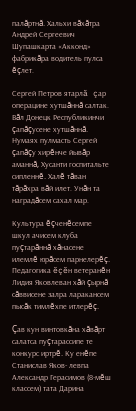палăртнă. Хальхи вăхăтра Андрей Сергеевич Шупашкарта «Акконд» фабрикăра водитель пулса ĕçлет.

Сергей Петров ятарлă çар операцине хутшăннă салтак. Вăл Донецк Республикинчи çапăçусене хутшăннă. Нумаях пулмасть Сергей çапăçу хирĕнче йывăр аманнă, Хусанти госпитальте сипленнĕ. Халĕ тăван тăрăхра вăй илет. Унăн та наградăсем сахал мар.

Культура ĕçченĕсемпе шкул ачисем клуба пуçтарăннă хăнасене илемлĕ юрăсем парнелерĕç. Педагогика ĕçĕн ветеранĕн Лидия Яковлеван хăй çырнă сăввисене залра ларакансем пысăк тимлĕхпе итлерĕç.

Çав кун винтовкăна хăвăрт салатса пуçтарассипе те конкурс иртрĕ. Ку енĕпе Станислав Яков- левпа Александр Герасимов (8-мĕш классем) тата Дарина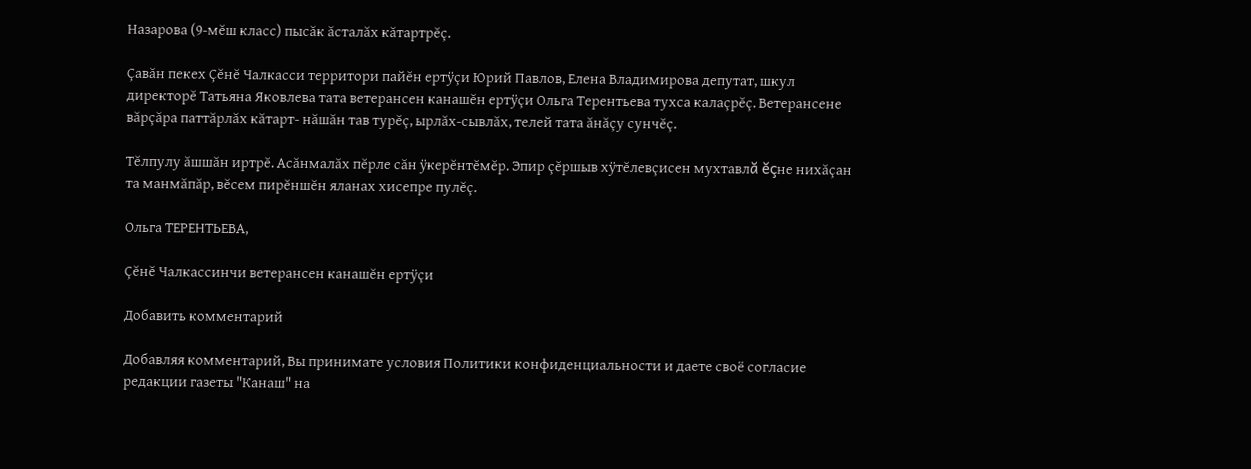Назарова (9-мĕш класс) пысăк ăсталăх кăтартрĕç.

Çавăн пекех Çĕнĕ Чалкасси территори пайĕн ертÿçи Юрий Павлов, Елена Владимирова депутат, шкул директорĕ Татьяна Яковлева тата ветерансен канашĕн ертÿçи Ольга Терентьева тухса калаçрĕç. Ветерансене вăрçăра паттăрлăх кăтарт- нăшăн тав турĕç, ырлăх-сывлăх, телей тата ăнăçу сунчĕç.

Тĕлпулу ăшшăн иртрĕ. Асăнмалăх пĕрле сăн ÿкерĕнтĕмĕр. Эпир çĕршыв хÿтĕлевçисен мухтавлă ĕçне нихăçан та манмăпăр, вĕсем пирĕншĕн яланах хисепре пулĕç.

Ольга ТЕРЕНТЬЕВА,

Çĕнĕ Чалкассинчи ветерансен канашĕн ертÿçи

Добавить комментарий

Добавляя комментарий, Вы принимате условия Политики конфиденциальности и даете своё согласие редакции газеты "Канаш" на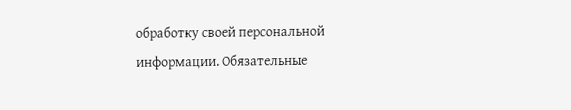обработку своей персональной информации. Обязательные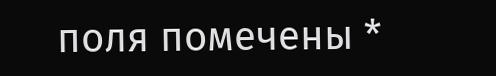поля помечены *